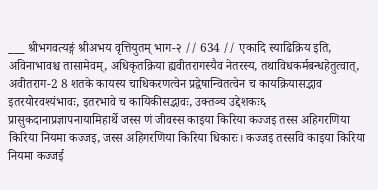___ श्रीभगवत्यङ्गं श्रीअभय वृत्तियुतम् भाग-२ // 634 // एकादि स्याढिक्रिय इति, अविनाभावश्च तासामेवम्, अधिकृतक्रिया ह्यवीतरागस्यैव नेतरस्य, तथाविधकर्मबन्धहेतुत्वात्, अवीतराग-2 8 शतके कायस्य चाधिकरणत्वेन प्रद्वेषान्वितत्वेन च कायक्रियासद्भाव इतरयोरवश्यंभावः, इतरभावे च कायिकीसद्भावः, उक्तञ्च उद्देशकः६ प्रासुकदानाप्रज्ञापनायामिहार्थे जस्स णं जीवस्स काइया किरिया कज्जइ तस्स अहिगरणिया किरिया नियमा कज्जइ, जस्स अहिगरणिया किरिया धिकारः। कज्जइ तस्सवि काइया किरिया नियमा कज्जई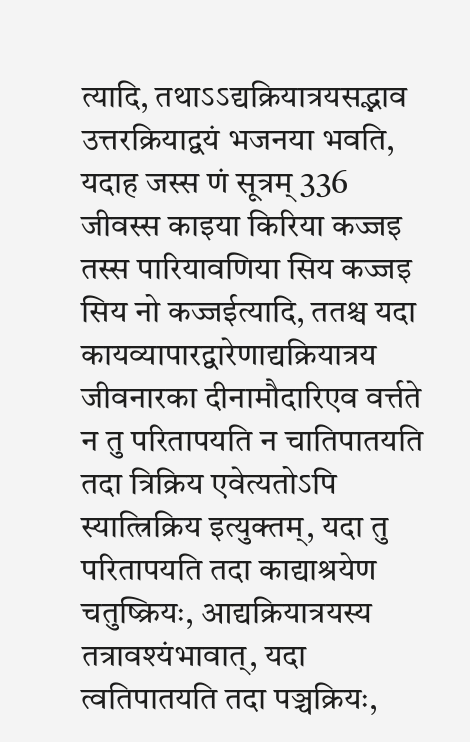त्यादि, तथाऽऽद्यक्रियात्रयसद्भाव उत्तरक्रियाद्वयं भजनया भवति, यदाह जस्स णं सूत्रम् 336 जीवस्स काइया किरिया कज्जइ तस्स पारियावणिया सिय कज्जइ सिय नो कज्जईत्यादि, ततश्च यदा कायव्यापारद्वारेणाद्यक्रियात्रय जीवनारका दीनामौदारिएव वर्त्तते न तु परितापयति न चातिपातयति तदा त्रिक्रिय एवेत्यतोऽपि स्यात्त्रिक्रिय इत्युक्तम्, यदा तु परितापयति तदा काद्याश्रयेण चतुष्क्रियः, आद्यक्रियात्रयस्य तत्रावश्यंभावात्, यदा त्वतिपातयति तदा पञ्चक्रियः,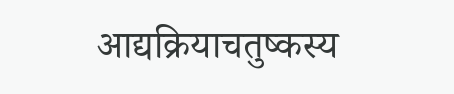आद्यक्रियाचतुष्कस्य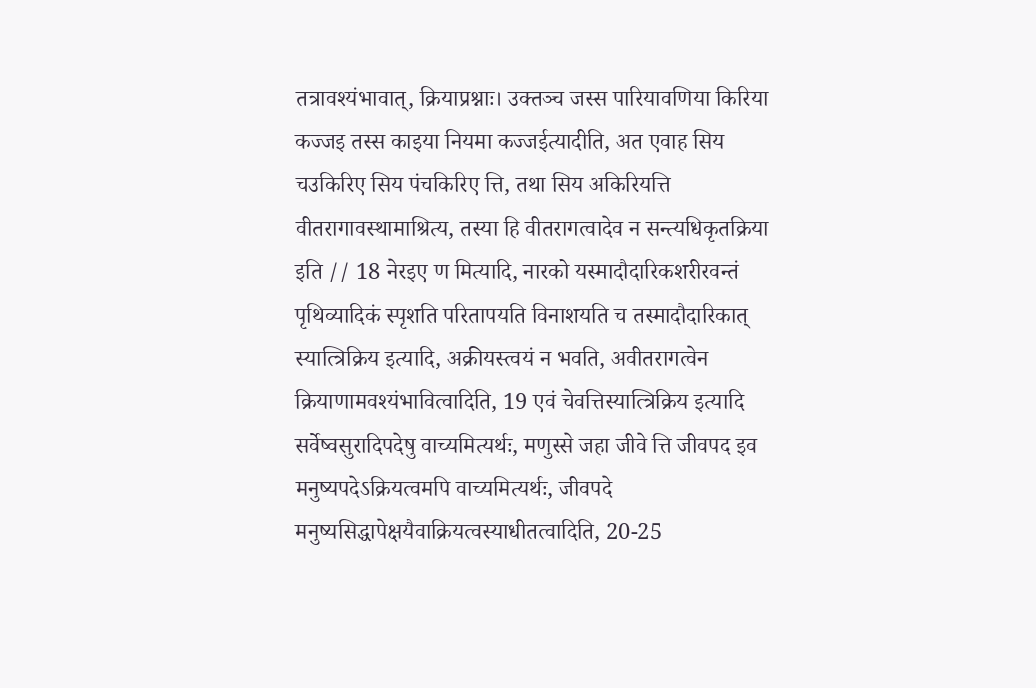तत्रावश्यंभावात्, क्रियाप्रश्नाः। उक्तञ्च जस्स पारियावणिया किरिया कज्जइ तस्स काइया नियमा कज्जईत्यादीति, अत एवाह सिय चउकिरिए सिय पंचकिरिए त्ति, तथा सिय अकिरियत्ति वीतरागावस्थामाश्रित्य, तस्या हि वीतरागत्वादेव न सन्त्यधिकृतक्रिया इति // 18 नेरइए ण मित्यादि, नारको यस्मादौदारिकशरीरवन्तं पृथिव्यादिकं स्पृशति परितापयति विनाशयति च तस्मादौदारिकात् स्यात्त्रिक्रिय इत्यादि, अक्रीयस्त्वयं न भवति, अवीतरागत्वेन क्रियाणामवश्यंभावित्वादिति, 19 एवं चेवत्तिस्यात्त्रिक्रिय इत्यादि सर्वेष्वसुरादिपदेषु वाच्यमित्यर्थः, मणुस्से जहा जीवे त्ति जीवपद इव मनुष्यपदेऽक्रियत्वमपि वाच्यमित्यर्थः, जीवपदे मनुष्यसिद्धापेक्षयैवाक्रियत्वस्याधीतत्वादिति, 20-25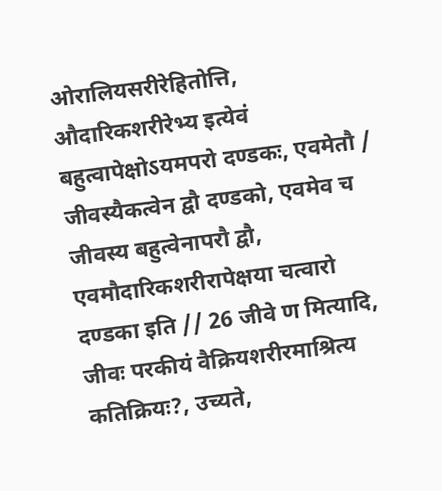ओरालियसरीरेहितोत्ति, औदारिकशरीरेभ्य इत्येवं बहुत्वापेक्षोऽयमपरो दण्डकः, एवमेतौ / जीवस्यैकत्वेन द्वौ दण्डको, एवमेव च जीवस्य बहुत्वेनापरौ द्वौ, एवमौदारिकशरीरापेक्षया चत्वारो दण्डका इति // 26 जीवे ण मित्यादि, जीवः परकीयं वैक्रियशरीरमाश्रित्य कतिक्रियः?, उच्यते,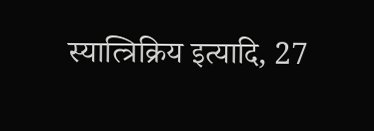स्यात्त्रिक्रिय इत्यादि, 27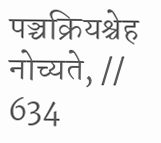पञ्चक्रियश्चेह नोच्यते, // 634